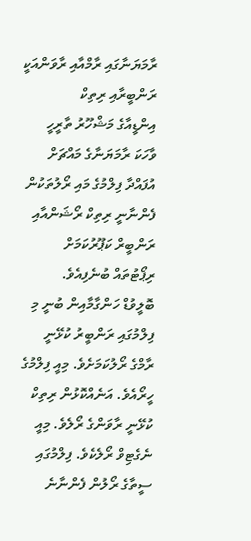ރާމަޔަނާގައި ރާމްއާއި ރާވަންއަކީ ރަންބީރާއި ރިތިކް
އިންޑީއާގެ މަޝްހޫރު ތާރީހީ ވާހަކަ ރާމަޔަނާގެ މައްޗަށް އުފައްދާ ފިލްމުގެ މައި ރޯލުތަކުން ފެންނާނީ ރިތިކް ރޯޝަންއާއި ރަންބީރް ކަޕޫރުކަމަށް ރިޕޯޓުތައް ބުނެފިއެވެ.
ބޮލީވުޑް ހަންގާމާއިން ބުނީ މި ފިލްމުގައި ރަންބީރު ކުޅޭނީ ރާމްގެ ރޯލުކަމަށެވެ. މިއީ ފިލްމުގެ ހީރޯއެވެ. އަނެއްކޮޅުން ރިތިކް ކުޅޭނީ ރާވަންގެ ރޯލެވެ. މިއީ ނެގެޓިވް ރޯލެކެވެ. ފިލްމުގައި ސީތާގެ ރޯލުން ފެންނާނެ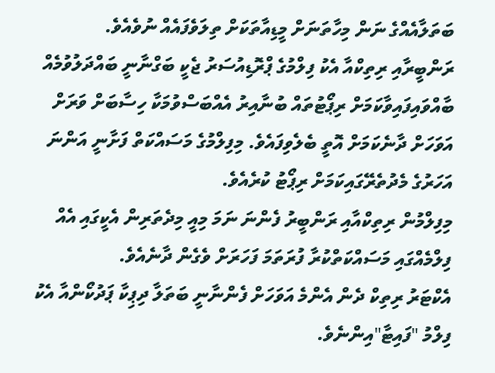ބަތަލާއެއްގެ ނަން މިހާތަނަށް މީޑިއާތަކަށް ތިލަވެފައެއް ނުވެއެވެ.
ރަންބީރާއި ރިތިކްއާ އެކު ފިލްމުގެ ޕްރޮޑިއުސަރު ޖެކީ ބަގްނާނީ ބައްދަލުވުމެއް ބާއްވައިފައިވާކަމަށް ރިޕޯޓުތައް ބުނާއިރު އެއްބަސްވުމަކާ ހިސާބަށް ވަރަށް އަވަހަށް ދާނެކަމަށް އޮތީ ބެލެވިފައެވެ. މިފިލްމުގެ މަސައްކަތް ފަށާނީ އަންނަ އަހަރުގެ މެދުތެރޭގައިކަމަށް ރިޕޯޓު ކުރެއެވެ.
މިފިލްމުން ރިތިކްއާއި ރަންބީރު ފެންނަ ނަމަ މިއީ މިދެތަރިން އެކީގައި އެއް ފިލްމެއްގައި މަސައްކަތްކުރާ ފުރަތަމަ ފަހަރަށް ވެގެން ދާނެއެވެ.
އެކްޓަރު ރިތިކް ދެން އެންމެ އަވަހަށް ފެންނާނީ ބަތަލާ ދިޕިކާ ޕަދުކޯންއާ އެކު ފިލްމު "ފައިޓާ"އިންނެވެ.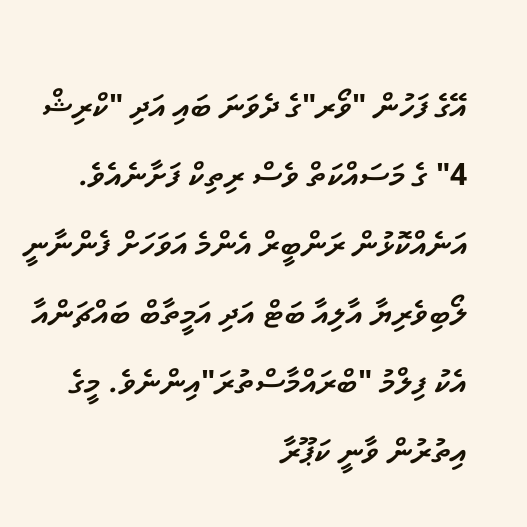އޭގެ ފަހުން "ވޯރ"ގެ ދެވަނަ ބައި އަދި "ކްރިޝް 4" ގެ މަސައްކަތް ވެސް ރިތިކް ފަށާނެއެވެ.
އަނެއްކޮޅުން ރަންބީރް އެންމެ އަވަހަށް ފެންނާނީ ލޯބިވެރިޔާ އާލިއާ ބަޓް އަދި އަމީތާބް ބައްޗަންއާ އެކު ފިލްމު "ބްރައްމާސްތުރަ"އިންނެވެ. މީގެ އިތުރުން ވާނީ ކަޕޫރާ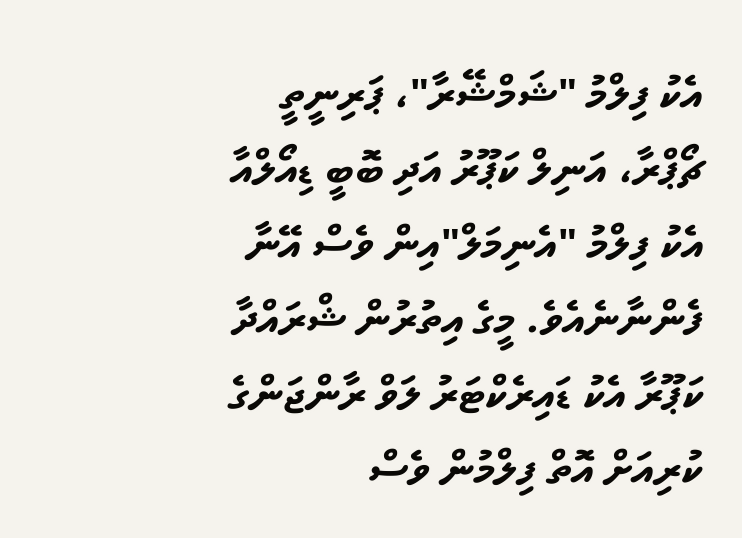އެކު ފިލްމު "ޝަމްޝޭރާ"، ޕަރިނީތީ ޗޯޕްރާ، އަނިލް ކަޕޫރު އަދި ބޮބީ ޑިއޯލްއާ އެކު ފިލްމު "އެނިމަލް"އިން ވެސް އޭނާ ފެންނާނެއެވެ. މީގެ އިތުރުން ޝްރައްދާ ކަޕޫރާ އެކު ޑައިރެކްޓަރު ލަވް ރާންޖަންގެ ކުރިއަށް އޮތް ފިލްމުން ވެސް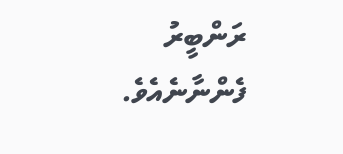ރަންބީރު ފެންނާނެއެވެ.